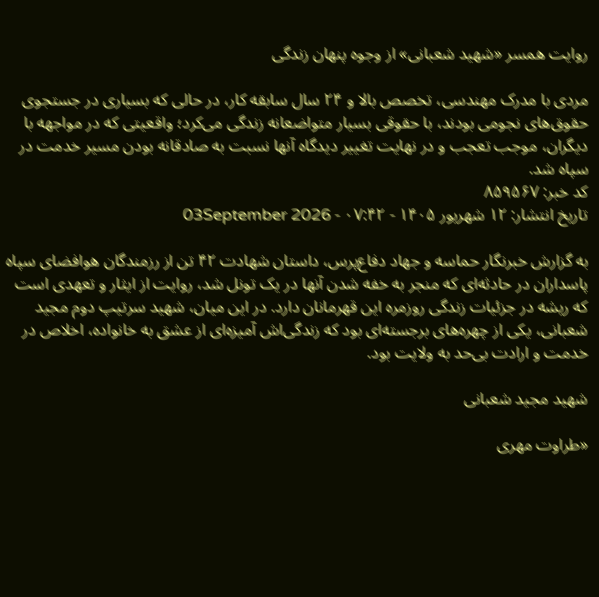روایت همسر «شهید شعبانی» از وجوه پنهان زندگی

مردی با مدرک مهندسی، تخصص بالا و ۲۴ سال سابقه کار، در حالی که بسیاری در جستجوی حقوق‌های نجومی بودند، با حقوقی بسیار متواضعانه زندگی می‌کرد؛ واقعیتی که در مواجهه با دیگران، موجب تعجب و در نهایت تغییر دیدگاه آنها نسبت به صادقانه بودن مسیر خدمت در سپاه شد.
کد خبر: ۸۵۹۵۶۷
تاریخ انتشار: ۱۲ شهريور ۱۴۰۵ - ۰۷:۴۲ - 03September 2026

به گزارش خبرنگار حماسه و جهاد دفاع‌پرس، داستان شهادت ۴۲ تن از رزمندگان هوافضای سپاه پاسداران در حادثه‌ای که منجر به خفه شدن آنها در یک تونل شد، روایت از ایثار و تعهدی است که ریشه در جزئیات زندگی روزمره این قهرمانان دارد. در این میان، شهید سرتیپ دوم مجید شعبانی، یکی از چهره‌های برجسته‌ای بود که زندگی‌اش آمیزه‌ای از عشق به خانواده، اخلاص در خدمت و ارادت بی‌حد به ولایت بود.

شهید مجید شعبانی

«طراوت مهری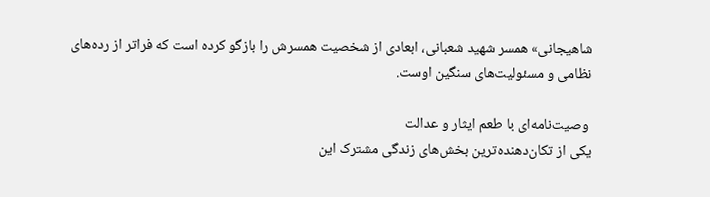شاهیجانی» همسر شهید شعبانی، ابعادی از شخصیت همسرش را بازگو کرده است که فراتر از رده‌های نظامی و مسئولیت‌های سنگین اوست.

 وصیت‌نامه‌ای با طعم ایثار و عدالت
یکی از تکان‌دهنده‌ترین بخش‌های زندگی مشترک این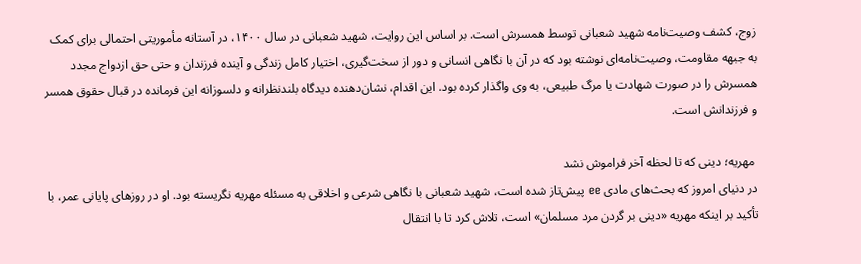زوج، کشف وصیت‌نامه شهید شعبانی توسط همسرش است. بر اساس این روایت، شهید شعبانی در سال ۱۴۰۰، در آستانه مأموریتی احتمالی برای کمک به جبهه مقاومت، وصیت‌نامه‌ای نوشته بود که در آن با نگاهی انسانی و دور از سخت‌گیری، اختیار کامل زندگی و آینده فرزندان و حتی حق ازدواج مجدد همسرش را در صورت شهادت یا مرگ طبیعی، به وی واگذار کرده بود. این اقدام، نشان‌دهنده دیدگاه بلندنظرانه و دلسوزانه این فرمانده در قبال حقوق همسر و فرزندانش است.

 مهریه؛ دینی که تا لحظه آخر فراموش نشد
در دنیای امروز که بحث‌های مادی ee پیش‌تاز شده است، شهید شعبانی با نگاهی شرعی و اخلاقی به مسئله مهریه نگریسته بود. او در روز‌های پایانی عمر، با تأکید بر اینکه مهریه «دینی بر گردن مرد مسلمان» است، تلاش کرد تا با انتقال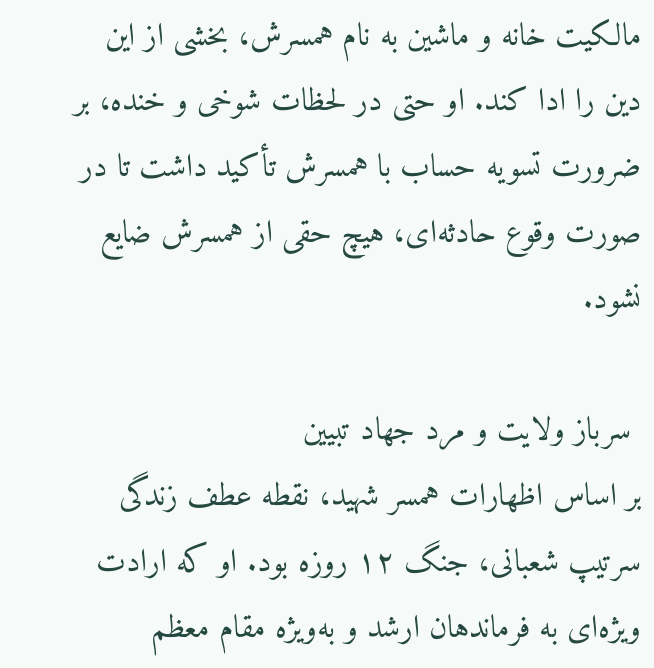مالکیت خانه و ماشین به نام همسرش، بخشی از این دین را ادا کند. او حتی در لحظات شوخی و خنده، بر ضرورت تسویه حساب با همسرش تأکید داشت تا در صورت وقوع حادثه‌ای، هیچ حقی از همسرش ضایع نشود.

 سرباز ولایت و مرد جهاد تبیین
بر اساس اظهارات همسر شهید، نقطه عطف زندگی سرتیپ شعبانی، جنگ ۱۲ روزه بود. او که ارادت ویژه‌ای به فرماندهان ارشد و به‌ویژه مقام معظم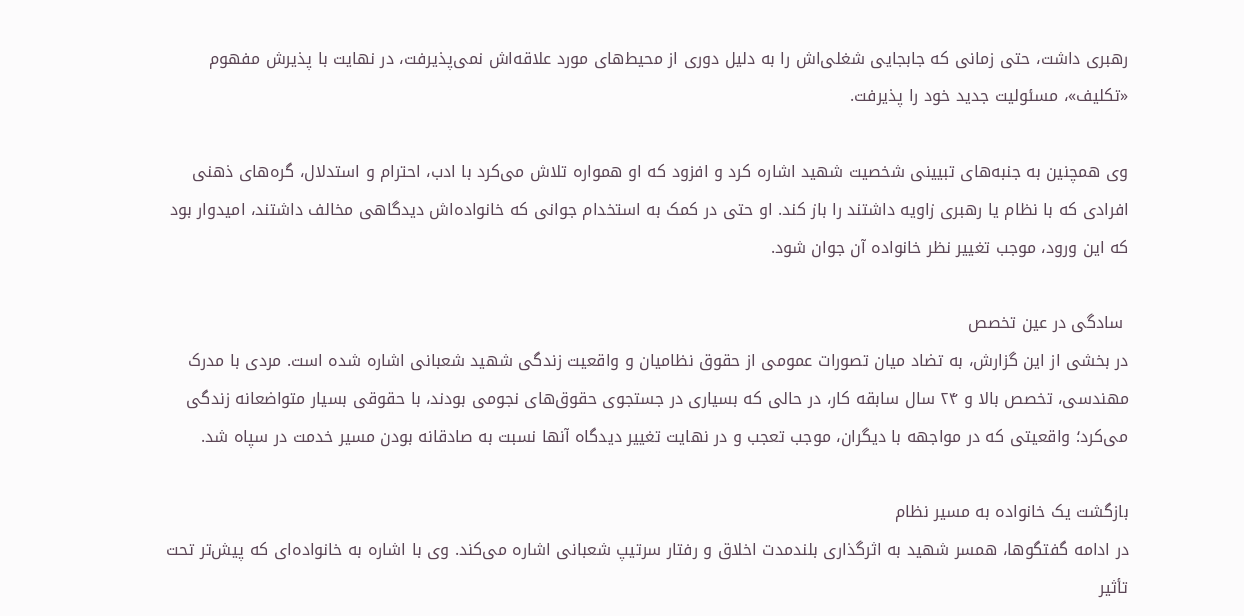رهبری داشت، حتی زمانی که جابجایی شغلی‌اش را به دلیل دوری از محیط‌های مورد علاقه‌اش نمی‌پذیرفت، در نهایت با پذیرش مفهوم «تکلیف»، مسئولیت جدید خود را پذیرفت.

وی همچنین به جنبه‌های تبیینی شخصیت شهید اشاره کرد و افزود که او همواره تلاش می‌کرد با ادب، احترام و استدلال، گره‌های ذهنی افرادی که با نظام یا رهبری زاویه داشتند را باز کند. او حتی در کمک به استخدام جوانی که خانواده‌اش دیدگاهی مخالف داشتند، امیدوار بود که این ورود، موجب تغییر نظر خانواده آن جوان شود.

 سادگی در عین تخصص
در بخشی از این گزارش، به تضاد میان تصورات عمومی از حقوق نظامیان و واقعیت زندگی شهید شعبانی اشاره شده است. مردی با مدرک مهندسی، تخصص بالا و ۲۴ سال سابقه کار، در حالی که بسیاری در جستجوی حقوق‌های نجومی بودند، با حقوقی بسیار متواضعانه زندگی می‌کرد؛ واقعیتی که در مواجهه با دیگران، موجب تعجب و در نهایت تغییر دیدگاه آنها نسبت به صادقانه بودن مسیر خدمت در سپاه شد.

بازگشت یک خانواده به مسیر نظام
در ادامه گفتگوها، همسر شهید به اثرگذاری بلندمدت اخلاق و رفتار سرتیپ شعبانی اشاره می‌کند. وی با اشاره به خانواده‌ای که پیش‌تر تحت تأثیر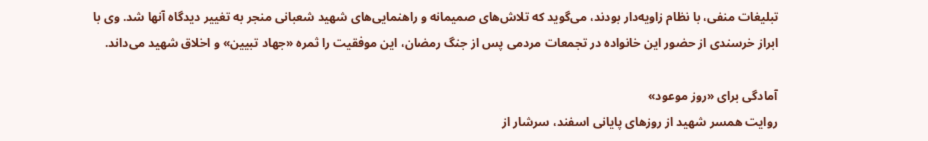تبلیغات منفی، با نظام زاویه‌دار بودند، می‌گوید که تلاش‌های صمیمانه و راهنمایی‌های شهید شعبانی منجر به تغییر دیدگاه آنها شد. وی با ابراز خرسندی از حضور این خانواده در تجمعات مردمی پس از جنگ رمضان، این موفقیت را ثمره «جهاد تبیین» و اخلاق شهید می‌داند.

آمادگی برای «روز موعود»
روایت همسر شهید از روز‌های پایانی اسفند، سرشار از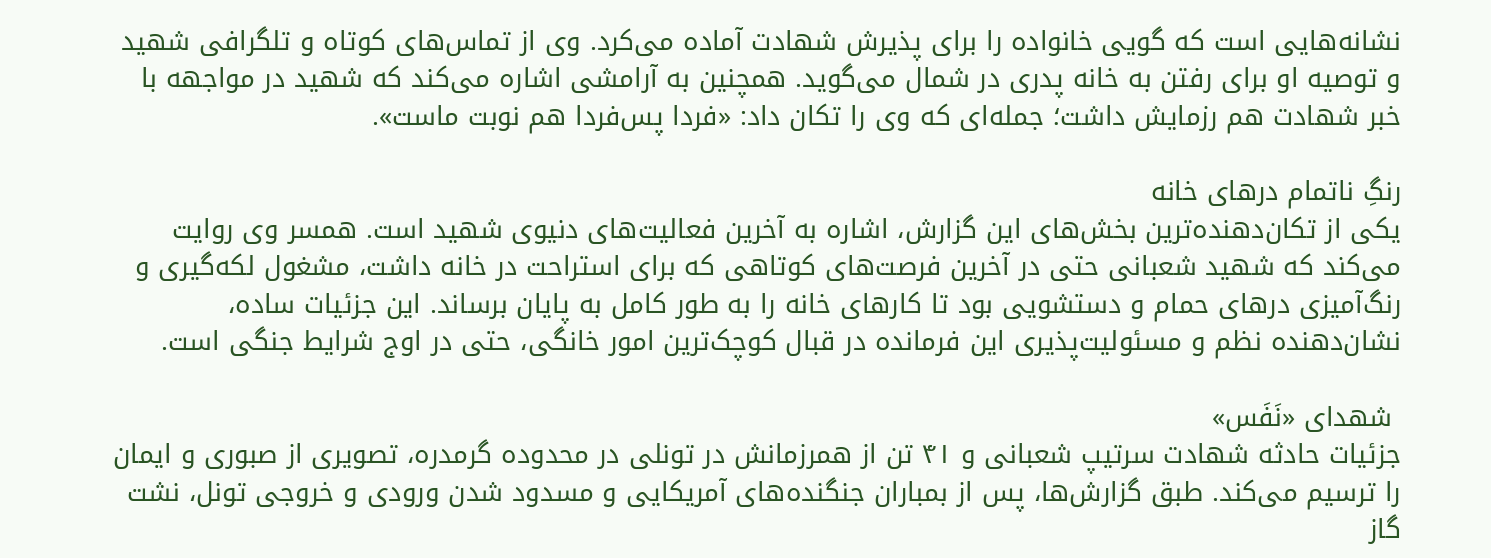نشانه‌هایی است که گویی خانواده را برای پذیرش شهادت آماده می‌کرد. وی از تماس‌های کوتاه و تلگرافی شهید و توصیه او برای رفتن به خانه پدری در شمال می‌گوید. همچنین به آرامشی اشاره می‌کند که شهید در مواجهه با خبر شهادت هم رزمایش داشت؛ جمله‌ای که وی را تکان داد: «فردا پس‌فردا هم نوبت ماست».

رنگِ ناتمام در‌های خانه
یکی از تکان‌دهنده‌ترین بخش‌های این گزارش، اشاره به آخرین فعالیت‌های دنیوی شهید است. همسر وی روایت می‌کند که شهید شعبانی حتی در آخرین فرصت‌های کوتاهی که برای استراحت در خانه داشت، مشغول لکه‌گیری و رنگ‌آمیزی در‌های حمام و دستشویی بود تا کار‌های خانه را به طور کامل به پایان برساند. این جزئیات ساده، نشان‌دهنده نظم و مسئولیت‌پذیری این فرمانده در قبال کوچک‌ترین امور خانگی، حتی در اوج شرایط جنگی است.

 شهدای «نَفَس»
جزئیات حادثه شهادت سرتیپ شعبانی و ۴۱ تن از همرزمانش در تونلی در محدوده گرمدره، تصویری از صبوری و ایمان را ترسیم می‌کند. طبق گزارش‌ها، پس از بمباران جنگنده‌های آمریکایی و مسدود شدن ورودی و خروجی تونل، نشت گاز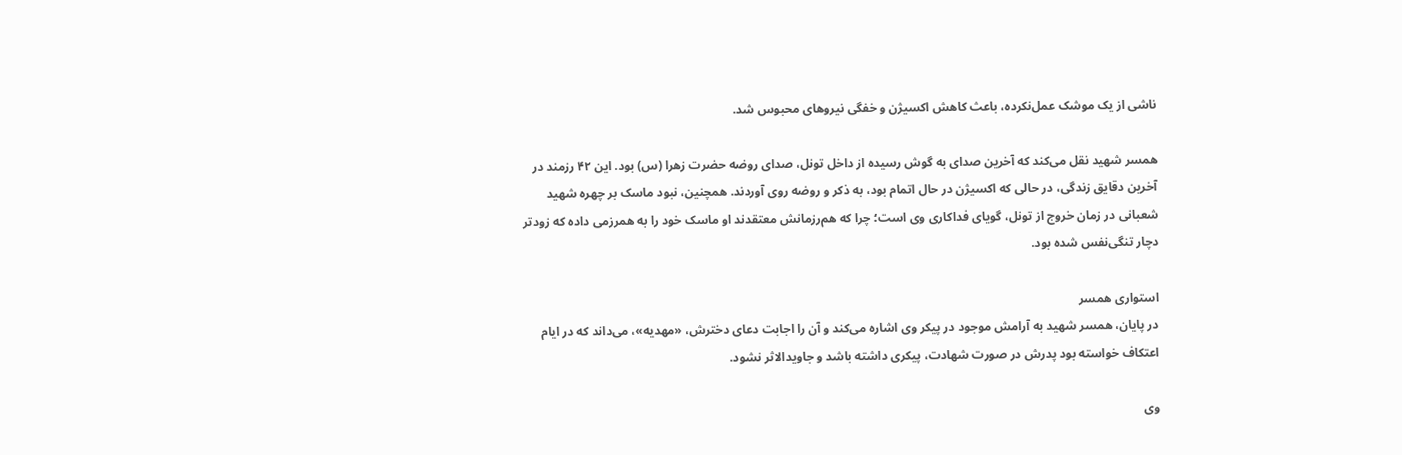ناشی از یک موشک عمل‌نکرده، باعث کاهش اکسیژن و خفگی نیرو‌های محبوس شد.

همسر شهید نقل می‌کند که آخرین صدای به گوش رسیده از داخل تونل، صدای روضه حضرت زهرا (س) بود. این ۴۲ رزمند در آخرین دقایق زندگی، در حالی که اکسیژن در حال اتمام بود، به ذکر و روضه روی آوردند. همچنین، نبود ماسک بر چهره شهید شعبانی در زمان خروج از تونل، گویای فداکاری وی است؛ چرا که هم‌رزمانش معتقدند او ماسک خود را به همرزمی داده که زودتر دچار تنگی‌نفس شده بود.

استواری همسر
در پایان، همسر شهید به آرامش موجود در پیکر وی اشاره می‌کند و آن را اجابت دعای دخترش، «مهدیه»، می‌داند که در ایام اعتکاف خواسته بود پدرش در صورت شهادت، پیکری داشته باشد و جاویدالاثر نشود.

وی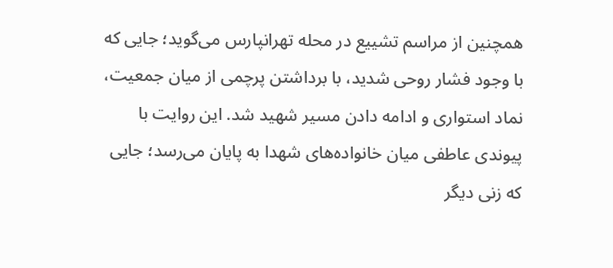همچنین از مراسم تشییع در محله تهرانپارس می‌گوید؛ جایی که با وجود فشار روحی شدید، با برداشتن پرچمی از میان جمعیت، نماد استواری و ادامه دادن مسیر شهید شد. این روایت با پیوندی عاطفی میان خانواده‌های شهدا به پایان می‌رسد؛ جایی که زنی دیگر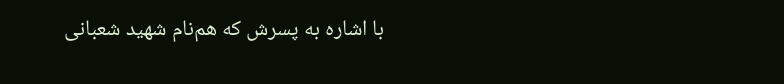با اشاره به پسرش که هم‌نام شهید شعبانی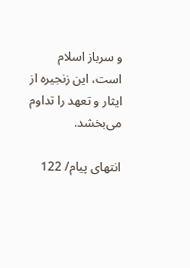و سرباز اسلام است، این زنجیره از ایثار و تعهد را تداوم می‌بخشد.

انتهای پیام/ 122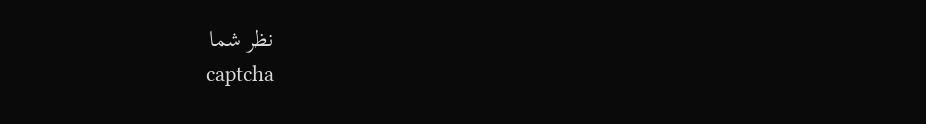نظر شما
captcha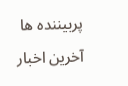پربیننده ها
آخرین اخبار